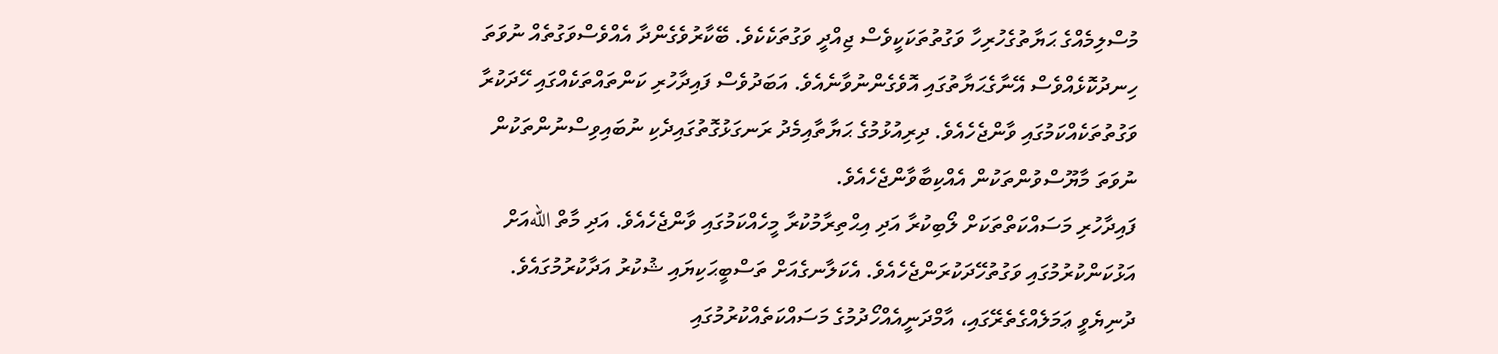މުސްލިމެއްގެ ޙަޔާތުގެހުރިހާ ވަގުތުތަކަކީވެސް ޖިއްދީ ވަގުތަކެކެވެ. ބޭކާރުވެގެންދާ އެއްވެސްވަގުތެއް ނުވަތަ ހިނދުކޮޅެއްވެސް އޭނާގެޙަޔާތުގައި އޮވެގެންނުވާނެއެވެ. އަބަދުވެސް ފައިދާހުރި ކަންތައްތަކެއްގައި ހޭދަކުރާ ވަގުތުތަކެއްކަމުގައި ވާންޖެހެއެވެ. ދިރިއުޅުމުގެ ޙަޔާތާއިމެދު ރަނގަޅުގޮތުގައިދެކި ނުބައިވިސްނުންތަކުން ނުވަތަ މާޔޫސްވުންތަކުން އެއްކިބާވާންޖެހެއެވެ.
ފައިދާހުރި މަސައްކަތްތަކަށް ލޯބިކުރާ އަދި އިޙްތިރާމުކުރާ މީހެއްކަމުގައި ވާންޖެހެއެވެ. އަދި މާތް اللهއަށް އަޅުކަންކުރުމުގައި ވަގުތުހޭދަކުރަންޖެހެއެވެ. އެކަލާނގެއަށް ތަސްބީޙަކިޔައި ޝުކުރު އަދާކުރުމުގައެވެ.
ދުނިޔެވީ ޢަމަލެއްގެތެރޭގައި، އާމްދަނީއެއްހޯދުމުގެ މަސައްކަތެއްކުރުމުގައި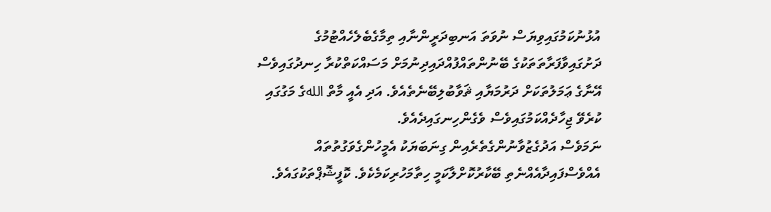އުޅުނުކަމުގައިވިޔަސް ނުވަތަ އަނބިދަރީންނާއި ތިމާގެބެލެހެއްޓުމުގެ ދަށުގައިވާފަރާތަތަކުގެ ބޭނުންތައްފުއްދައިދިނުމަށް މަސައްކަތްކުރާ ހިނދުގައިވެސް އޭނާގެ ޢަމަލުތަކަށް ދަރުމަޔާއި ޘަވާބުލިބޭނެތެއެވެ. އަދި އެއީ މާތް اللهގެ މަގުގައި ކުރެވޭ ޖިހާދެއްކަމުގައިވެސް ވެގެންހިނގައިދެއެވެ.
ނަމަވެސް އަދުގެޒުވާނުންގެތެރެއިން ގިނަބަޔަކު އެމީހުންގެވަގުތުތައް އެއްވެސްފައިދާއެއްނެތި ބޭކާރުކޮށްލާކަމީ ހިތާމަހުރިކަމެކެވެ. ކޮފީޝޮޕްތަކުގައެވެ.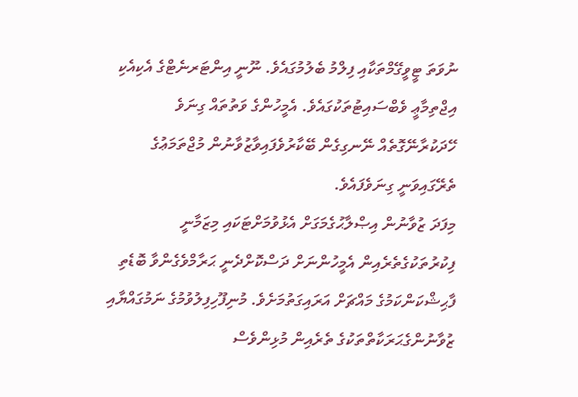ނުވަތަ ޓީވީގޭމްތަކާއި ފިލްމު ބެލުމުގައެވެ. ނޫނީ އިންޓަރނެޓްގެ އެކިއެކި އިޖްތިމާޢީ ވެބްސައިޓުތަކުގައެވެ. އެމީހުންގެ ވަތުތައް ގިނަވެ ހޭދަކުރާނޭގޮތެއް ނޭނގިގެން ބޭކާރުވެފައިވާޒުވާނުން މުޖްތަމަޢުގެ ތެރޭގައިވަނީ ގިނަވެފައެވެ.
މިފަދަ ޒުވާނުން އިޞްލާޙުގެމަގަށް އެޅުވުމަށްޓަކައި މިޒަމާނީ ފިކުރުތަކުގެތެރެއިން އެމީހުންނަށް ދަސްކޮށްދެނީ ޙަރާމްވެގެންވާ ބޮޑެތި ފާޙިޝްކަންކަމުގެ މައްޗަށް އަރައިގަތުމަށެވެ. މުނިފޫހިފިލުވުމުގެ ނަމުގައްޔާއި ޒުވާނުންގެޙަރަކާތްތަކުގެ ތެރެއިން މުޅިންވެސް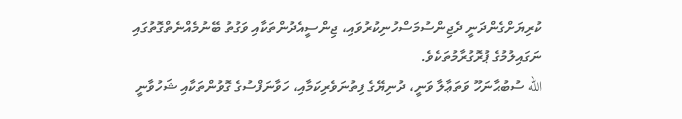ކުރިޔަށްގެންދަނީ ދެޖިންސުމަސްހުނިކުރުވައި، ޖިންސީއެދުންތަކާއި ވަގުތު ބޭނުމެއްނެތްގޮތުގައި ނަގައިލުމުގެ ޕުރޮގުރާމުތަކެވެ.
الله ސުބުޙާނަހޫ ވަތަޢާލާ ވަނީ، ދުނިޔޭގެ ފިތުނަވެރިކަމާއި، ހަވާނަފްސުގެ ގޮވުންތަކާއި ޝަހުވާނީ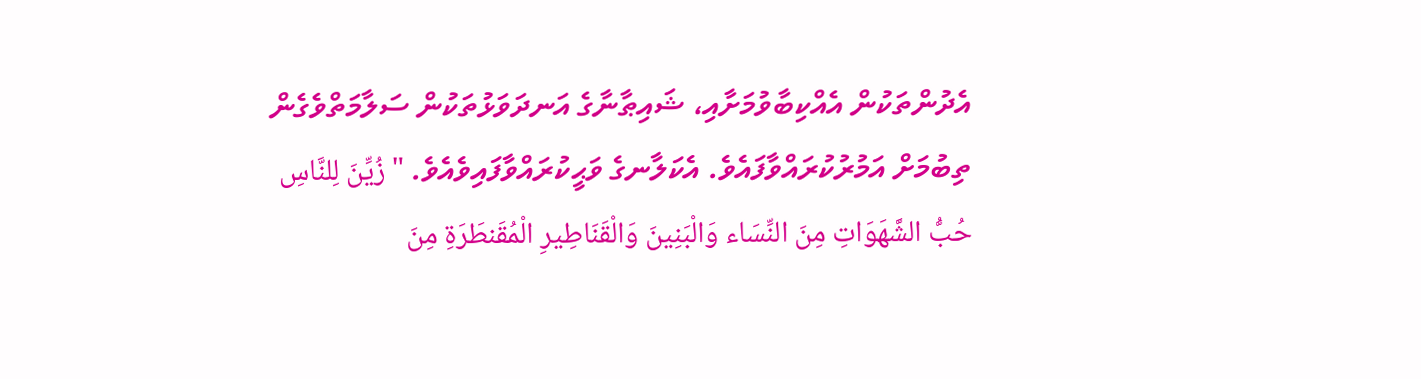އެދުންތަކުން އެއްކިބާވުމަށާއި، ޝައިޠާނާގެ އަނދަވަޅުތަކުން ސަލާމަތްވެގެން ތިބުމަށް އަމުރުކުރައްވާފައެވެ. އެކަލާނގެ ވަޙީކުރައްވާފައިވެއެވެ. "زُيِّنَ لِلنَّاسِ حُبُّ الشَّهَوَاتِ مِنَ النِّسَاء وَالْبَنِينَ وَالْقَنَاطِيرِ الْمُقَنطَرَةِ مِنَ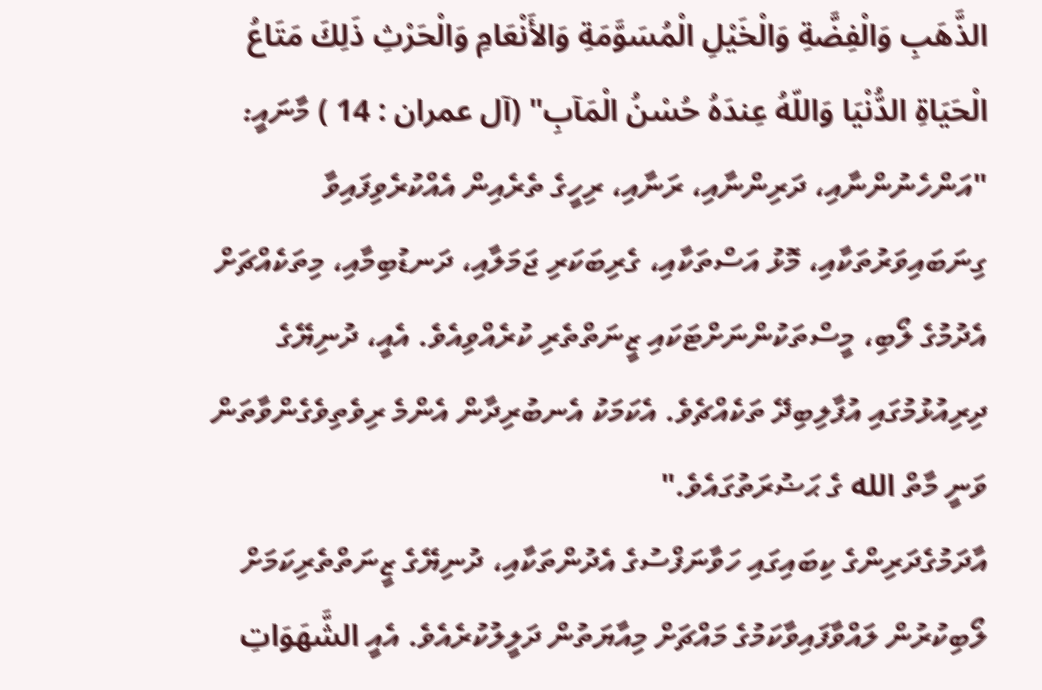الذَّهَبِ وَالْفِضَّةِ وَالْخَيْلِ الْمُسَوَّمَةِ وَالأَنْعَامِ وَالْحَرْثِ ذَلِكَ مَتَاعُ الْحَيَاةِ الدُّنْيَا وَاللّهُ عِندَهُ حُسْنُ الْمَآبِ" (آل عمران : 14 ) މާނައީ: "އަންހެނުންނާއި، ދަރިންނާއި، ރަނާއި، ރިހީގެ ތެރެއިން އެއްކުރެވިފައިވާ ގިނަބައިވަރުތަކާއި، މޮޅު އަސްތަކާއި، ގެރިބަކަރި ޖަމަލާއި، ދަނޑުބިމާއި، މިތަކެއްޗަށް އެދުމުގެ ލޯބި، މީސްތަކުންނަށްޓަކައި ޒީނަތްތެރި ކުރެއްވިއެވެ. އެއީ، ދުނިޔޭގެ ދިރިއުޅުމުގައި އުފާލިބިދޭ ތަކެއްޗެވެ. އެކަމަކު އެނބުރިދާން އެންމެ ރިވެތިވެގެންވާތަން ވަނީ މާތް الله ގެ ޙަޟުރަތުގައެވެ."
އާދަމުގެދަރިންގެ ކިބައިގައި ހަވާނަފްސުގެ އެދުންތަކާއި، ދުނިޔޭގެ ޒީނަތްތެރިކަމަށް ލޯބިކުރުން ލައްވާފައިވާކަމުގެ މައްޗަށް މިއާޔަތުން ދަލީލުކުރެއެވެ. އެއީ الشَّهَوَاتِ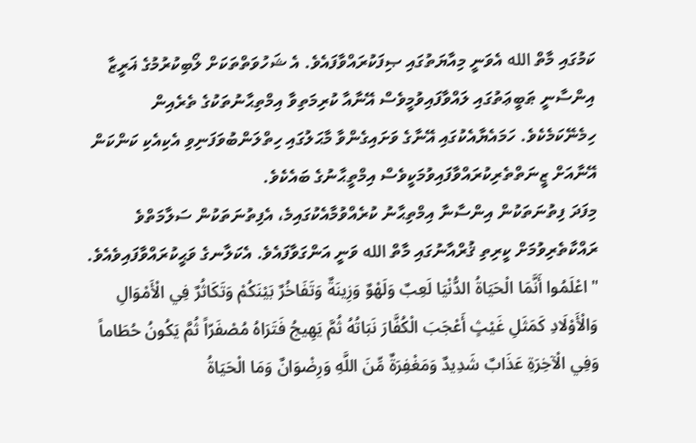ކަމުގައި މާތް الله އެވަނީ މިއާޔަތުގައި ޞިފަކުރައްވާފައެވެ. އެ ޝަހުވަތްތަކަށް ލޯބިކުރުމުގެ ޣަރީޒާ އިންސާނީ ޠަބީޢަތުގައި ލައްވާފައިވުމީވެސް އޭނާއާ ކުރިމަތިވާ އިމްތިޙާނުތަކުގެ ތެރެއިން ހިމެނޭކަމެކެވެ. ހަމައެޔާއެކުގައި އޭނާގެ ވަށައިގެންވާ މާޙަލުގައި ހިތްލަންބުވަފަނިވި އެކިއެކި ކަންކަން އޭނާއަށް ޒީނަތްތެރިކުރައްވާފައިވުމަކީވެސް އިމްތީޙާނުގެ ބައެކެވެ.
މިފަދަ ފިތުނަތަކުން އިންސާނާ އިމްތިޙާނު ކުރެއްވުމާއެކުގައިމެ، އެފިތުނަތަކުން ސަލާމަތްވެ ރައްކާތެރިވުމަށް ކީރިތި ޤުރްއާނުގައި މާތް الله ވަނީ އަންގަވާފައެވެ. އެކަލާނގެ ވަޙީކުރައްވާފައިވެއެވެ. "اعْلَمُوا أَنَّمَا الْحَيَاةُ الدُّنْيَا لَعِبٌ وَلَهْوٌ وَزِينَةٌ وَتَفَاخُرٌ بَيْنَكُمْ وَتَكَاثُرٌ فِي الْأَمْوَالِ وَالْأَوْلَادِ كَمَثَلِ غَيْثٍ أَعْجَبَ الْكُفَّارَ نَبَاتُهُ ثُمَّ يَهِيجُ فَتَرَاهُ مُصْفَرّاً ثُمَّ يَكُونُ حُطَاماً وَفِي الْآخِرَةِ عَذَابٌ شَدِيدٌ وَمَغْفِرَةٌ مِّنَ اللَّهِ وَرِضْوَانٌ وَمَا الْحَيَاةُ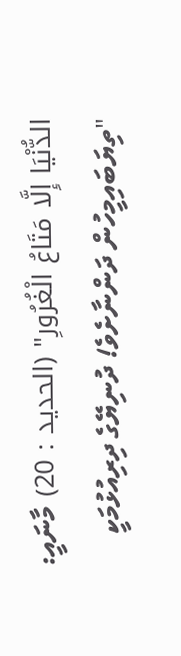الدُّنْيَا إِلَّا مَتَاعُ الْغُرُورِ" (الحديد : 20) މާނައީ: "ތިޔަބައިމީހުން ދަންނާށެވެ! ދުނިޔޭގެ ދިރިއުޅުމަކީ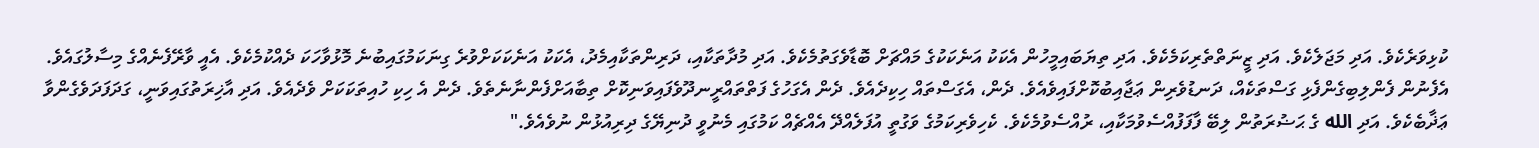ކުޅިވަރެކެވެ. އަދި މަޖަލެކެވެ. އަދި ޒީނަތްތެރިކަމެކެވެ. އަދި ތިޔަބައިމީހުން އެކަކު އަނެކަކުގެ މައްޗަށް ބޮޑާވެގަތުމެކެވެ. އަދި މުދާތަކާއި، ދަރިންތަކާއިމެދު، އެކަކު އަނެކަކަށްވުރެ ގިނަކަމުގައިބުނެ މޮޅުވާހަކަ ދެއްކުމެކެވެ. އެއީ ވާރޭފެނެއްގެ މިސާލުގައެވެ. އެފެނުން ފެންލިބިގެންފެޅި ގަސްތަކެއް، ދަނޑުވެރިން ޢަޖާއިބުކޮށްފައިވެއެވެ. ދެން، އެގަސްތައް ހިކިދެއެވެ. ދެން އެގަހުގެ ފަތްތައްރީނދޫވެފައިވަނިކޮށް ތިބާއަށްފެންނާނެތެވެ. ދެން އެ ހިކި ހުއިތަކަކަށް ވެދެއެވެ. އަދި އާޚިރަތުގައިވަނީ، ގަދަފަދަވެގެންވާ ޢަޛާބެކެވެ. އަދި الله ގެ ޙަޟުރަތުން ލިބޭ ފާފަފުއްސެވުމަކާއި، ރުއްސެވުމެކެވެ. ކެހިވެރިކަމުގެ ވަގުތީ އުފަލެއްދޭ އެއްޗެއް ކަމުގައި މެނުވީ ދުނިޔޭގެ ދިރިއުޅުން ނުވެއެވެ."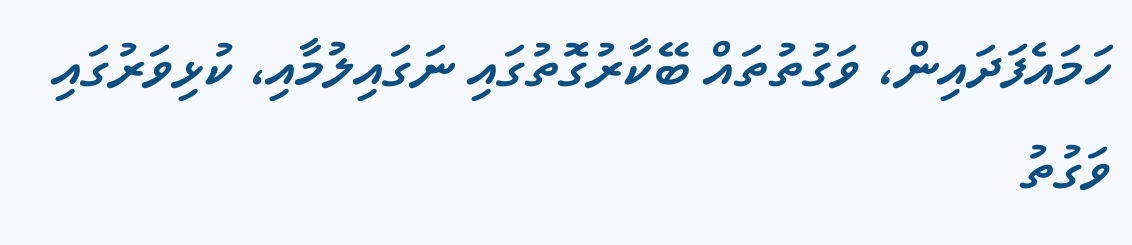ހަމައެފަދައިން، ވަގުތުތައް ބޭކާރުގޮތުގައި ނަގައިލުމާއި، ކުޅިވަރުގައި ވަގުތު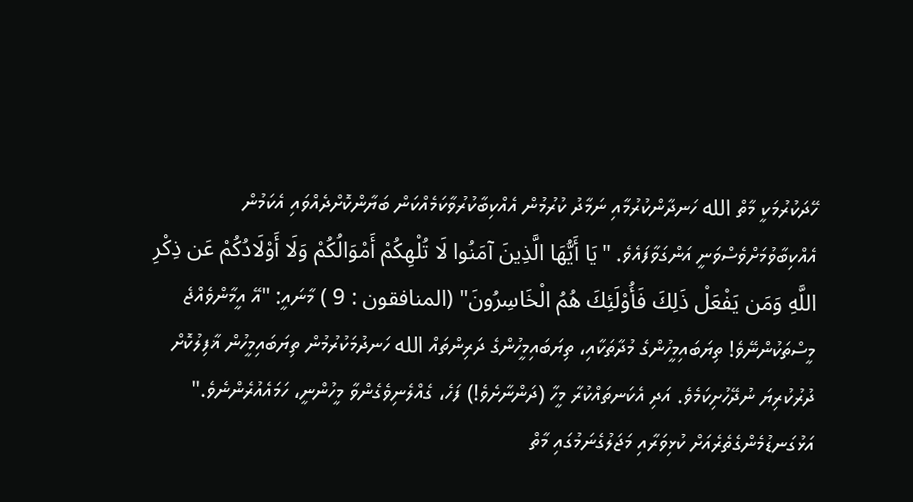ހޭދަކުރުމަކީ މާތް الله ހަނދާންކުރުމާއި ނަމާދު ކުރުމުން އެއްކިބާކުރުވާކަމެއްކަން ބަޔާންކޮށްދެއްވައި އެކަމުން އެއްކިބާވުމަށްވެސްވަނީ އަންގަވާފައެވެ. "يَا أَيُّهَا الَّذِينَ آمَنُوا لَا تُلْهِكُمْ أَمْوَالُكُمْ وَلَا أَوْلَادُكُمْ عَن ذِكْرِ اللَّهِ وَمَن يَفْعَلْ ذَلِكَ فَأُوْلَئِكَ هُمُ الْخَاسِرُونَ" (المنافقون : 9 ) މާނައީ: "އޭ އީމާންވެއްޖެ މީސްތަކުންނޭވެ! ތިޔަބައިމީހުންގެ މުދާތަކާއި، ތިޔަބައިމީހުންގެ ދަރިންތައް الله ހަނދުމަކުރުމުން ތިޔަބައިމީހުން ޣާފިލުކޮށް ދުރުކުރިޔަ ނުދޭހުށިކަމެވެ. އަދި އެކަނތައްކުރާ މީހާ (ދަންނާށެވެ!) ފަހެ، ގެއްލެނިވެގެންވާ މީހުންނީ، ހަމައެއުރެންނެވެ."
އަޅުގަނޑުމެންގެތެރެއަށް ކުޅިވަރާއި މަޖަލުގެނަމުގައި މާތް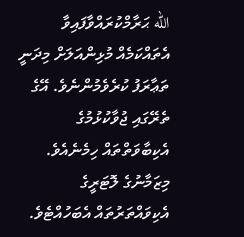الله ޙަރާމްކުރައްވާފައިވާ އެތައްކަމެއް މުޅިންއަލަށް މިދަނީ ތަޢާރަފު ކުރެވެމުންނެވެ. އޭގެ ތެރޭގައި ޖުވާކުޅުމުގެ އެކިބާވަތްތައް ހިމެނެއެވެ. މިޒަމާނުގެ ލޮޓަރީގެ އެކިވައްތަރުތައް އެބަހުއްޓެވެ.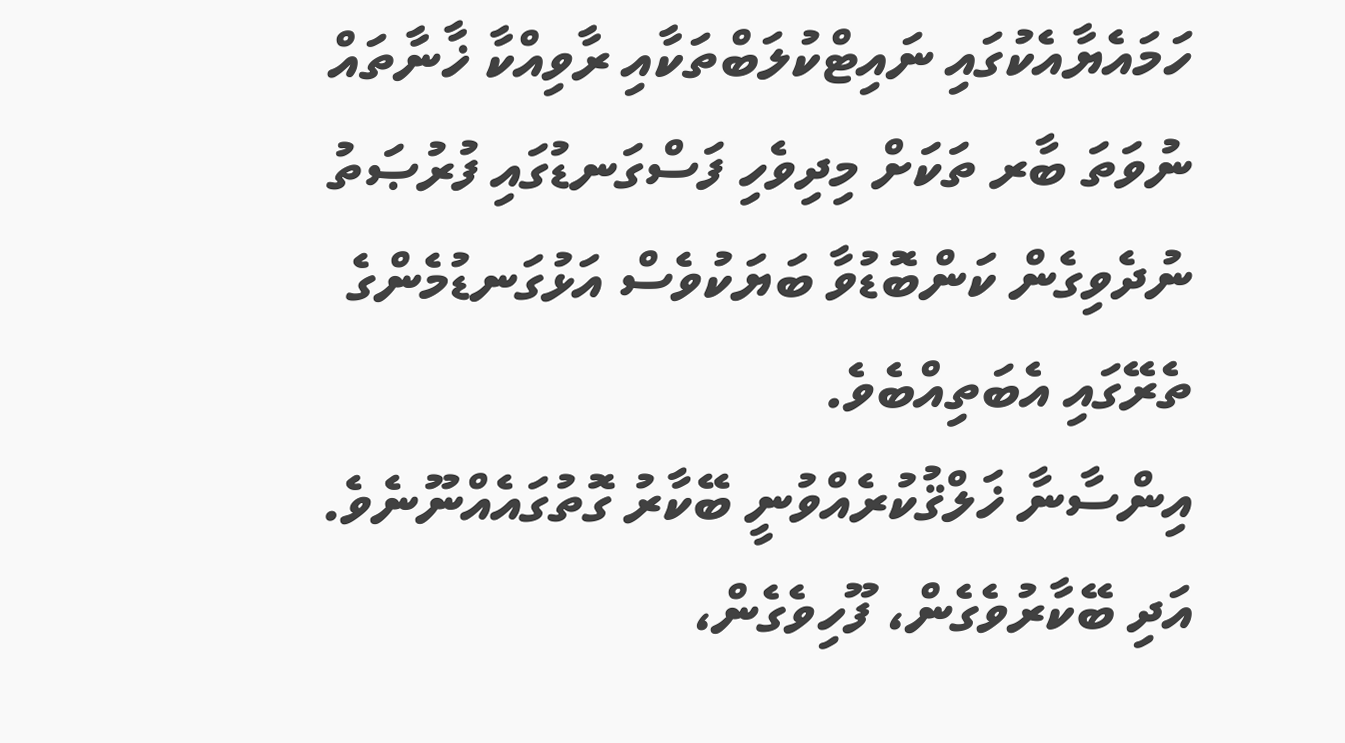ހަމައެޔާއެކުގައި ނައިޓްކުލަބްތަކާއި ރާވިއްކާ ޚާނާތައް ނުވަތަ ބާރ ތަކަށް މިދިވެހި ފަސްގަނޑުގައި ފުރުޞަތު ނުދެވިގެން ކަންބޮޑުވާ ބަޔަކުވެސް އަޅުގަނޑުމެންގެ ތެރޭގައި އެބަތިއްބެވެ.
އިންސާނާ ޚަލްޤުކުރެއްވުނީ ބޭކާރު ގޮތުގައެއްނޫނެވެ. އަދި ބޭކާރުވެގެން، ފޫހިވެގެން،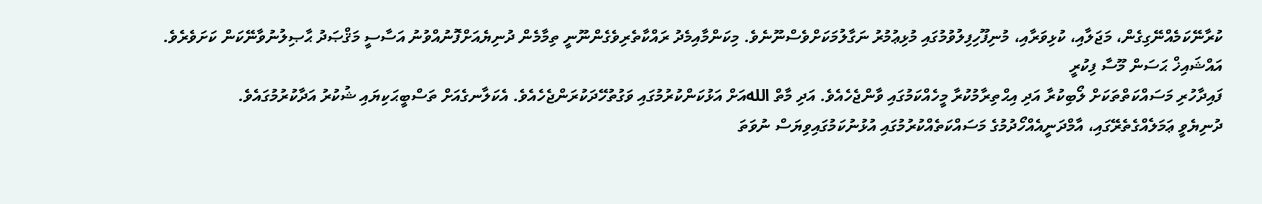ކުރާނޭކަމެއްނޭގިގެން، މަޖަލާއި، ކުޅިވަރާއި، މުނިފޫހިފިލުވުމުގައި މުޅިޢުމުރު ނަގާލުމަކަށްވެސްނޫނެވެ. މިކަންމާއިމެދު ރައްކާތެރިވެގެންނޫނީ ތިމާމެން ދުނިޔެއަށްފޮނުއްވުނު އަސާސީ މަޤްޞަދު ޙާޞިލުނުވާނޭކަން ކަށަވެރެވެ.
އައްޝައިޚް ޙަސަން މޫސާ ފިކުރީ
ފައިދާހުރި މަސައްކަތްތަކަށް ލޯބިކުރާ އަދި އިޙްތިރާމުކުރާ މީހެއްކަމުގައި ވާންޖެހެއެވެ. އަދި މާތް اللهއަށް އަޅުކަންކުރުމުގައި ވަގުތުހޭދަކުރަންޖެހެއެވެ. އެކަލާނގެއަށް ތަސްބީޙަކިޔައި ޝުކުރު އަދާކުރުމުގައެވެ.
ދުނިޔެވީ ޢަމަލެއްގެތެރޭގައި، އާމްދަނީއެއްހޯދުމުގެ މަސައްކަތެއްކުރުމުގައި އުޅުނުކަމުގައިވިޔަސް ނުވަތަ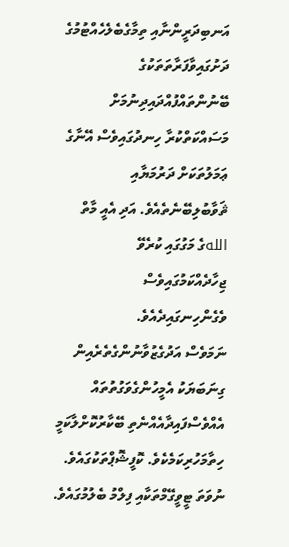އަނބިދަރީންނާއި ތިމާގެބެލެހެއްޓުމުގެ ދަށުގައިވާފަރާތަތަކުގެ ބޭނުންތައްފުއްދައިދިނުމަށް މަސައްކަތްކުރާ ހިނދުގައިވެސް އޭނާގެ ޢަމަލުތަކަށް ދަރުމަޔާއި ޘަވާބުލިބޭނެތެއެވެ. އަދި އެއީ މާތް اللهގެ މަގުގައި ކުރެވޭ ޖިހާދެއްކަމުގައިވެސް ވެގެންހިނގައިދެއެވެ.
ނަމަވެސް އަދުގެޒުވާނުންގެތެރެއިން ގިނަބަޔަކު އެމީހުންގެވަގުތުތައް އެއްވެސްފައިދާއެއްނެތި ބޭކާރުކޮށްލާކަމީ ހިތާމަހުރިކަމެކެވެ. ކޮފީޝޮޕްތަކުގައެވެ. ނުވަތަ ޓީވީގޭމްތަކާއި ފިލްމު ބެލުމުގައެވެ.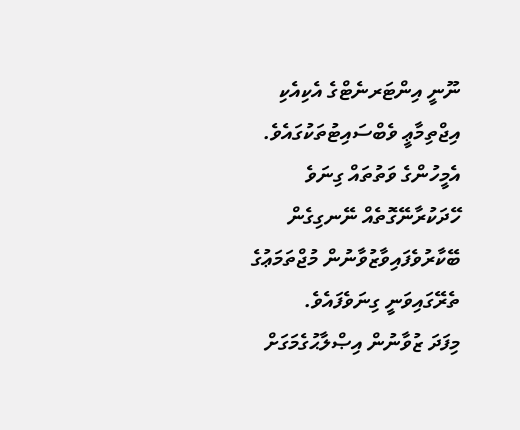ނޫނީ އިންޓަރނެޓްގެ އެކިއެކި އިޖްތިމާޢީ ވެބްސައިޓުތަކުގައެވެ. އެމީހުންގެ ވަތުތައް ގިނަވެ ހޭދަކުރާނޭގޮތެއް ނޭނގިގެން ބޭކާރުވެފައިވާޒުވާނުން މުޖްތަމަޢުގެ ތެރޭގައިވަނީ ގިނަވެފައެވެ.
މިފަދަ ޒުވާނުން އިޞްލާޙުގެމަގަށް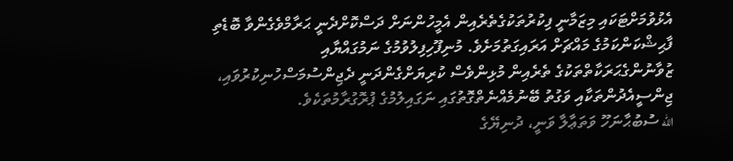އެޅުވުމަށްޓަކައި މިޒަމާނީ ފިކުރުތަކުގެތެރެއިން އެމީހުންނަށް ދަސްކޮށްދެނީ ޙަރާމްވެގެންވާ ބޮޑެތި ފާޙިޝްކަންކަމުގެ މައްޗަށް އަރައިގަތުމަށެވެ. މުނިފޫހިފިލުވުމުގެ ނަމުގައްޔާއި ޒުވާނުންގެޙަރަކާތްތަކުގެ ތެރެއިން މުޅިންވެސް ކުރިޔަށްގެންދަނީ ދެޖިންސުމަސްހުނިކުރުވައި، ޖިންސީއެދުންތަކާއި ވަގުތު ބޭނުމެއްނެތްގޮތުގައި ނަގައިލުމުގެ ޕުރޮގުރާމުތަކެވެ.
الله ސުބުޙާނަހޫ ވަތަޢާލާ ވަނީ، ދުނިޔޭގެ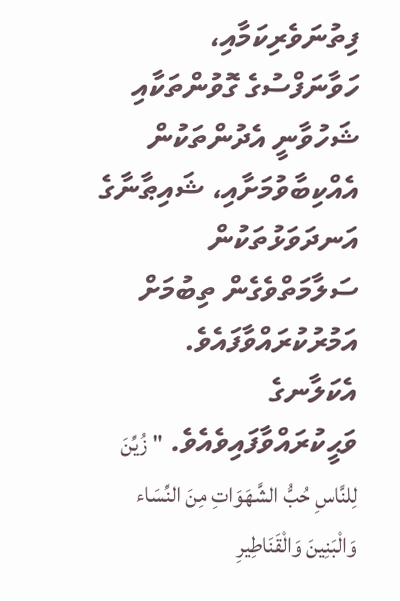ފިތުނަވެރިކަމާއި، ހަވާނަފްސުގެ ގޮވުންތަކާއި ޝަހުވާނީ އެދުންތަކުން އެއްކިބާވުމަށާއި، ޝައިޠާނާގެ އަނދަވަޅުތަކުން ސަލާމަތްވެގެން ތިބުމަށް އަމުރުކުރައްވާފައެވެ. އެކަލާނގެ ވަޙީކުރައްވާފައިވެއެވެ. "زُيِّنَ لِلنَّاسِ حُبُّ الشَّهَوَاتِ مِنَ النِّسَاء وَالْبَنِينَ وَالْقَنَاطِيرِ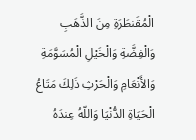الْمُقَنطَرَةِ مِنَ الذَّهَبِ وَالْفِضَّةِ وَالْخَيْلِ الْمُسَوَّمَةِ وَالأَنْعَامِ وَالْحَرْثِ ذَلِكَ مَتَاعُ الْحَيَاةِ الدُّنْيَا وَاللّهُ عِندَهُ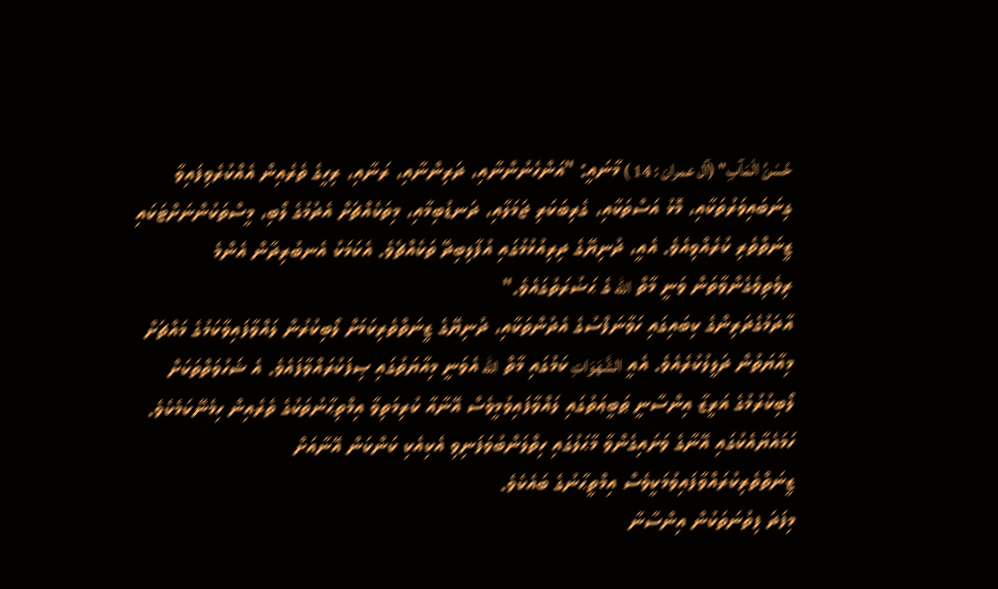حُسْنُ الْمَآبِ" (آل عمران : 14 ) މާނައީ: "އަންހެނުންނާއި، ދަރިންނާއި، ރަނާއި، ރިހީގެ ތެރެއިން އެއްކުރެވިފައިވާ ގިނަބައިވަރުތަކާއި، މޮޅު އަސްތަކާއި، ގެރިބަކަރި ޖަމަލާއި، ދަނޑުބިމާއި، މިތަކެއްޗަށް އެދުމުގެ ލޯބި، މީސްތަކުންނަށްޓަކައި ޒީނަތްތެރި ކުރެއްވިއެވެ. އެއީ، ދުނިޔޭގެ ދިރިއުޅުމުގައި އުފާލިބިދޭ ތަކެއްޗެވެ. އެކަމަކު އެނބުރިދާން އެންމެ ރިވެތިވެގެންވާތަން ވަނީ މާތް الله ގެ ޙަޟުރަތުގައެވެ."
އާދަމުގެދަރިންގެ ކިބައިގައި ހަވާނަފްސުގެ އެދުންތަކާއި، ދުނިޔޭގެ ޒީނަތްތެރިކަމަށް ލޯބިކުރުން ލައްވާފައިވާކަމުގެ މައްޗަށް މިއާޔަތުން ދަލީލުކުރެއެވެ. އެއީ الشَّهَوَاتِ ކަމުގައި މާތް الله އެވަނީ މިއާޔަތުގައި ޞިފަކުރައްވާފައެވެ. އެ ޝަހުވަތްތަކަށް ލޯބިކުރުމުގެ ޣަރީޒާ އިންސާނީ ޠަބީޢަތުގައި ލައްވާފައިވުމީވެސް އޭނާއާ ކުރިމަތިވާ އިމްތިޙާނުތަކުގެ ތެރެއިން ހިމެނޭކަމެކެވެ. ހަމައެޔާއެކުގައި އޭނާގެ ވަށައިގެންވާ މާޙަލުގައި ހިތްލަންބުވަފަނިވި އެކިއެކި ކަންކަން އޭނާއަށް ޒީނަތްތެރިކުރައްވާފައިވުމަކީވެސް އިމްތީޙާނުގެ ބައެކެވެ.
މިފަދަ ފިތުނަތަކުން އިންސާނާ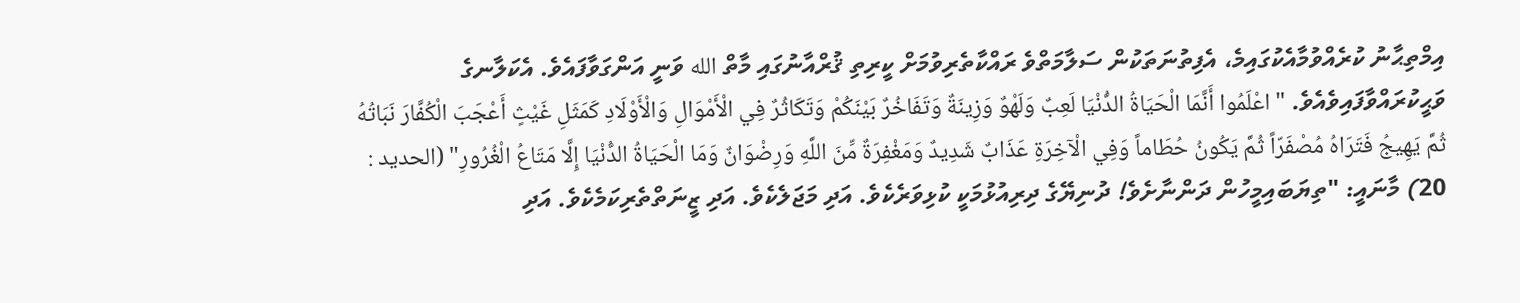އިމްތިޙާނު ކުރެއްވުމާއެކުގައިމެ، އެފިތުނަތަކުން ސަލާމަތްވެ ރައްކާތެރިވުމަށް ކީރިތި ޤުރްއާނުގައި މާތް الله ވަނީ އަންގަވާފައެވެ. އެކަލާނގެ ވަޙީކުރައްވާފައިވެއެވެ. "اعْلَمُوا أَنَّمَا الْحَيَاةُ الدُّنْيَا لَعِبٌ وَلَهْوٌ وَزِينَةٌ وَتَفَاخُرٌ بَيْنَكُمْ وَتَكَاثُرٌ فِي الْأَمْوَالِ وَالْأَوْلَادِ كَمَثَلِ غَيْثٍ أَعْجَبَ الْكُفَّارَ نَبَاتُهُ ثُمَّ يَهِيجُ فَتَرَاهُ مُصْفَرّاً ثُمَّ يَكُونُ حُطَاماً وَفِي الْآخِرَةِ عَذَابٌ شَدِيدٌ وَمَغْفِرَةٌ مِّنَ اللَّهِ وَرِضْوَانٌ وَمَا الْحَيَاةُ الدُّنْيَا إِلَّا مَتَاعُ الْغُرُورِ" (الحديد : 20) މާނައީ: "ތިޔަބައިމީހުން ދަންނާށެވެ! ދުނިޔޭގެ ދިރިއުޅުމަކީ ކުޅިވަރެކެވެ. އަދި މަޖަލެކެވެ. އަދި ޒީނަތްތެރިކަމެކެވެ. އަދި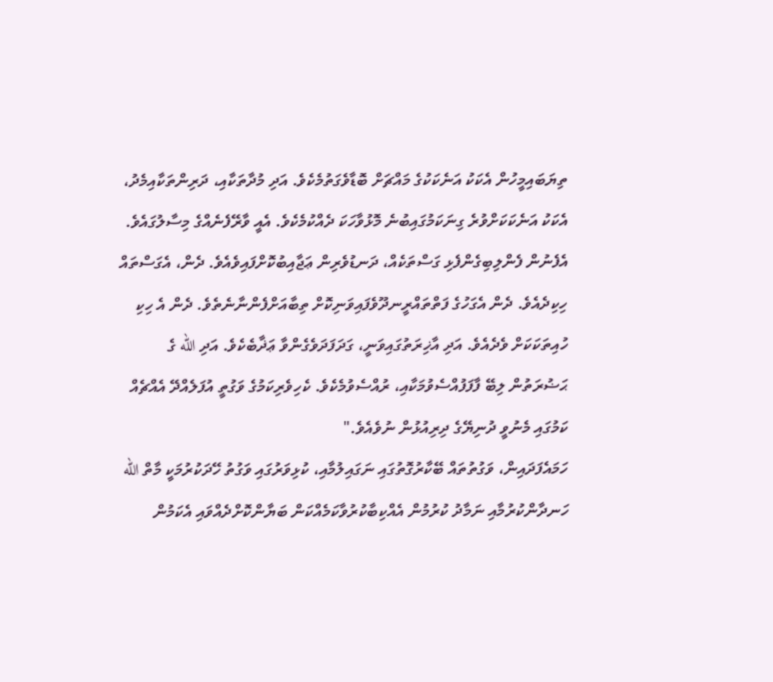ތިޔަބައިމީހުން އެކަކު އަނެކަކުގެ މައްޗަށް ބޮޑާވެގަތުމެކެވެ. އަދި މުދާތަކާއި، ދަރިންތަކާއިމެދު، އެކަކު އަނެކަކަށްވުރެ ގިނަކަމުގައިބުނެ މޮޅުވާހަކަ ދެއްކުމެކެވެ. އެއީ ވާރޭފެނެއްގެ މިސާލުގައެވެ. އެފެނުން ފެންލިބިގެންފެޅި ގަސްތަކެއް، ދަނޑުވެރިން ޢަޖާއިބުކޮށްފައިވެއެވެ. ދެން، އެގަސްތައް ހިކިދެއެވެ. ދެން އެގަހުގެ ފަތްތައްރީނދޫވެފައިވަނިކޮށް ތިބާއަށްފެންނާނެތެވެ. ދެން އެ ހިކި ހުއިތަކަކަށް ވެދެއެވެ. އަދި އާޚިރަތުގައިވަނީ، ގަދަފަދަވެގެންވާ ޢަޛާބެކެވެ. އަދި الله ގެ ޙަޟުރަތުން ލިބޭ ފާފަފުއްސެވުމަކާއި، ރުއްސެވުމެކެވެ. ކެހިވެރިކަމުގެ ވަގުތީ އުފަލެއްދޭ އެއްޗެއް ކަމުގައި މެނުވީ ދުނިޔޭގެ ދިރިއުޅުން ނުވެއެވެ."
ހަމައެފަދައިން، ވަގުތުތައް ބޭކާރުގޮތުގައި ނަގައިލުމާއި، ކުޅިވަރުގައި ވަގުތު ހޭދަކުރުމަކީ މާތް الله ހަނދާންކުރުމާއި ނަމާދު ކުރުމުން އެއްކިބާކުރުވާކަމެއްކަން ބަޔާންކޮށްދެއްވައި އެކަމުން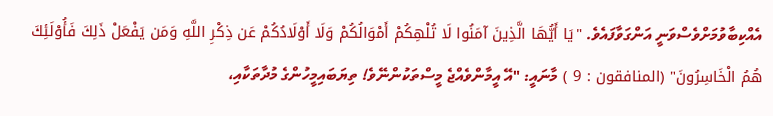އެއްކިބާވުމަށްވެސްވަނީ އަންގަވާފައެވެ. "يَا أَيُّهَا الَّذِينَ آمَنُوا لَا تُلْهِكُمْ أَمْوَالُكُمْ وَلَا أَوْلَادُكُمْ عَن ذِكْرِ اللَّهِ وَمَن يَفْعَلْ ذَلِكَ فَأُوْلَئِكَ هُمُ الْخَاسِرُونَ" (المنافقون : 9 ) މާނައީ: "އޭ އީމާންވެއްޖެ މީސްތަކުންނޭވެ! ތިޔަބައިމީހުންގެ މުދާތަކާއި،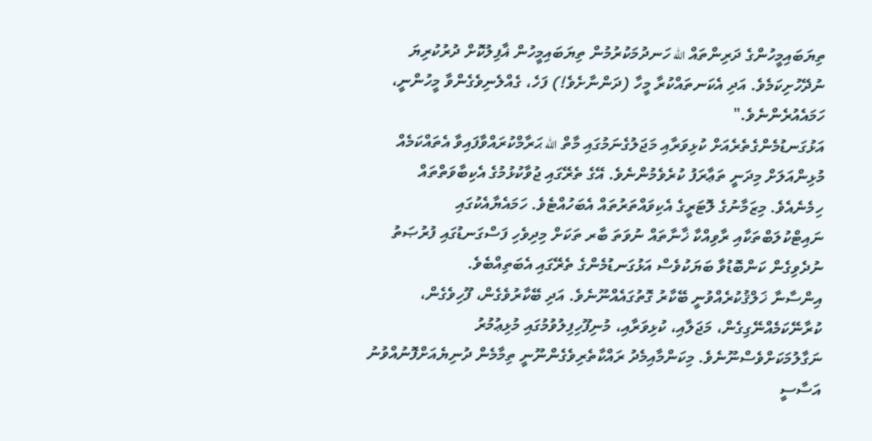ތިޔަބައިމީހުންގެ ދަރިންތައް الله ހަނދުމަކުރުމުން ތިޔަބައިމީހުން ޣާފިލުކޮށް ދުރުކުރިޔަ ނުދޭހުށިކަމެވެ. އަދި އެކަނތައްކުރާ މީހާ (ދަންނާށެވެ!) ފަހެ، ގެއްލެނިވެގެންވާ މީހުންނީ، ހަމައެއުރެންނެވެ."
އަޅުގަނޑުމެންގެތެރެއަށް ކުޅިވަރާއި މަޖަލުގެނަމުގައި މާތް الله ޙަރާމްކުރައްވާފައިވާ އެތައްކަމެއް މުޅިންއަލަށް މިދަނީ ތަޢާރަފު ކުރެވެމުންނެވެ. އޭގެ ތެރޭގައި ޖުވާކުޅުމުގެ އެކިބާވަތްތައް ހިމެނެއެވެ. މިޒަމާނުގެ ލޮޓަރީގެ އެކިވައްތަރުތައް އެބަހުއްޓެވެ. ހަމައެޔާއެކުގައި ނައިޓްކުލަބްތަކާއި ރާވިއްކާ ޚާނާތައް ނުވަތަ ބާރ ތަކަށް މިދިވެހި ފަސްގަނޑުގައި ފުރުޞަތު ނުދެވިގެން ކަންބޮޑުވާ ބަޔަކުވެސް އަޅުގަނޑުމެންގެ ތެރޭގައި އެބަތިއްބެވެ.
އިންސާނާ ޚަލްޤުކުރެއްވުނީ ބޭކާރު ގޮތުގައެއްނޫނެވެ. އަދި ބޭކާރުވެގެން، ފޫހިވެގެން، ކުރާނޭކަމެއްނޭގިގެން، މަޖަލާއި، ކުޅިވަރާއި، މުނިފޫހިފިލުވުމުގައި މުޅިޢުމުރު ނަގާލުމަކަށްވެސްނޫނެވެ. މިކަންމާއިމެދު ރައްކާތެރިވެގެންނޫނީ ތިމާމެން ދުނިޔެއަށްފޮނުއްވުނު އަސާސީ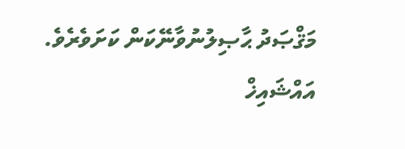މަޤްޞަދު ޙާޞިލުނުވާނޭކަން ކަށަވެރެވެ.
އައްޝައިޚް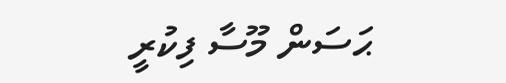ޙަސަން މޫސާ ފިކުރީ